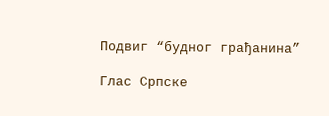Подвиг “будног грaђaнинa”

Глас Српске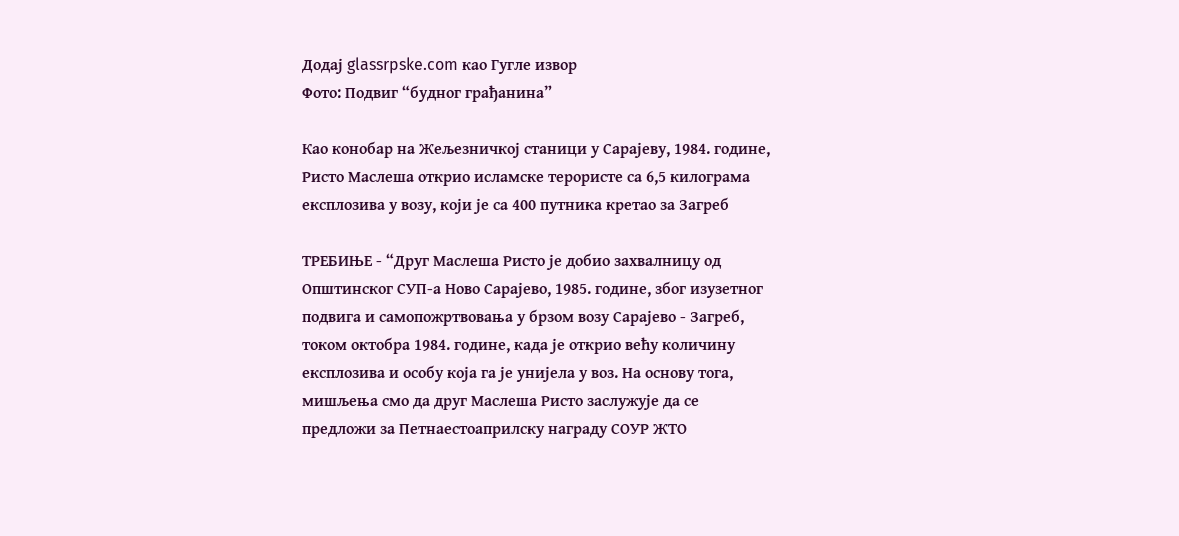Додај glassrpske.com као Гугле извор
Фото: Подвиг “будног грaђaнинa”

Као конобар на Жељезничкој станици у Сарајеву, 1984. године, Ристо Маслеша открио исламске терористе са 6,5 килограма експлозива у возу, који је са 400 путника кретао за Загреб

ТРЕБИЊЕ - “Друг Маслеша Ристо је добио захвалницу од Општинског СУП-а Ново Сарајево, 1985. године, због изузетног подвига и самопожртвовања у брзом возу Сарајево - Загреб, током октобра 1984. године, када је открио већу количину експлозива и особу која га је унијела у воз. На основу тога, мишљења смо да друг Маслеша Ристо заслужује да се предложи за Петнаестоаприлску награду СОУР ЖТО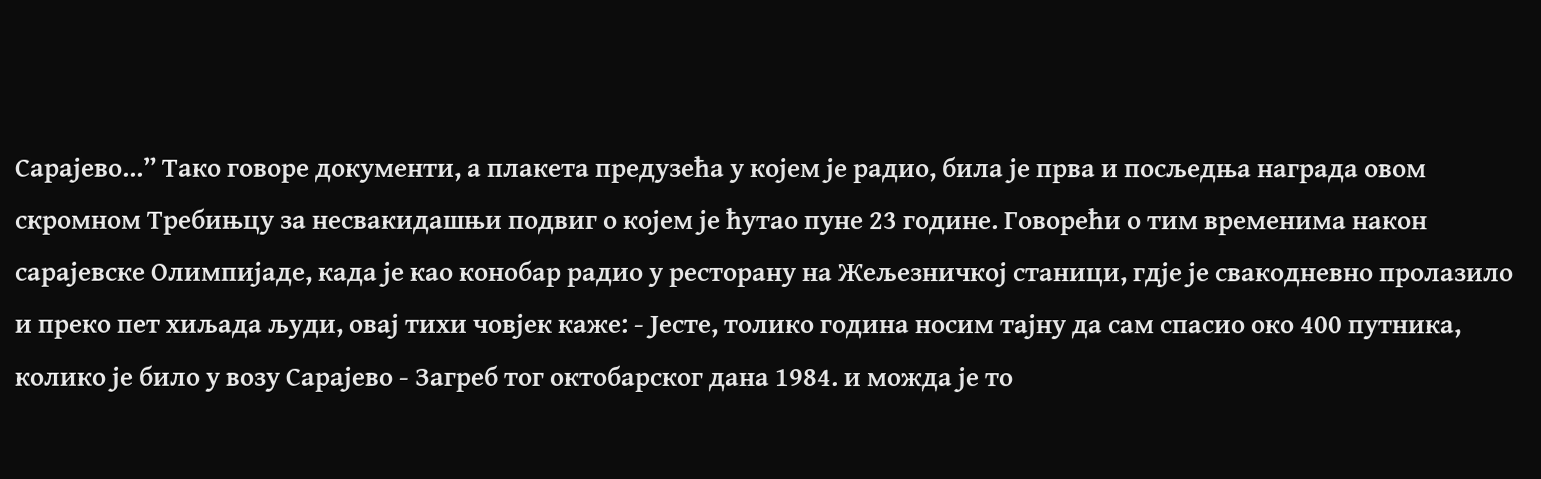Сарајево...” Тако говоре документи, а плакета предузећа у којем је радио, била је прва и посљедња награда овом скромном Требињцу за несвакидашњи подвиг о којем је ћутао пуне 23 године. Говорећи о тим временима након сарајевске Олимпијаде, када је као конобар радио у ресторану на Жељезничкој станици, гдје је свакодневно пролазило и преко пет хиљада људи, овај тихи човјек каже: - Јесте, толико година носим тајну да сам спасио око 400 путника, колико је било у возу Сарајево - Загреб тог октобарског дана 1984. и можда је то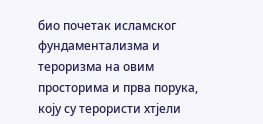био почетак исламског фундаментализма и тероризма на овим просторима и прва порука, коју су терористи хтјели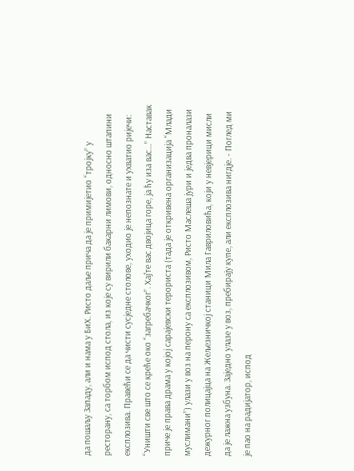да пошаљу Западу, али и нама у БиХ. Ристо даље прича да је примијетио “тројку” у ресторану, са торбом испод стола, из које су вирили бакарни лимови, односно штапини експлозива. Правећи се да чисти сусједне столове, уходио је непознате и ухватио ријечи: “Уништи све што се креће око “загребачког”. Хај'те вас двојица горе, ја ћу иза вас...” Наставак приче је права драма у којој сарајевски терориста (тада је откривена организација “Млади муслимани”) улази у воз на перону са експлозивом, Ристо Маслеша јури и једва проналази дежурног полицајца на Жељезничкој станици Мила Гавриловића, који у невјерици мисли да је лажна узбуна. Заједно улазе у воз, пребирају купе, али експлозива нигдје. - Поглед ми је пао на радијатор, испод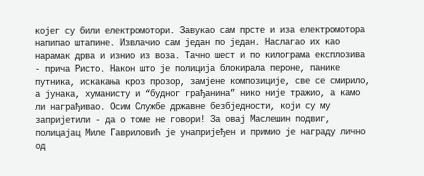којег су били електромотори. Завукао сам прсте и иза електромотора напипао штапине. Извлачио сам један по један. Наслагао их као нарамак дрва и изнио из воза. Тачно шест и по килограма експлозива - прича Ристо. Након што је полиција блокирала пероне, панике путника, искакања кроз прозор, замјене композиције, све се смирило, а јунака, хуманисту и “будног грађанина” нико није тражио, а камо ли награђивао. Осим Службе државне безбједности, који су му запријетили - да о томе не говори! За овај Маслешин подвиг, полицајац Миле Гавриловић је унапријеђен и примио је награду лично од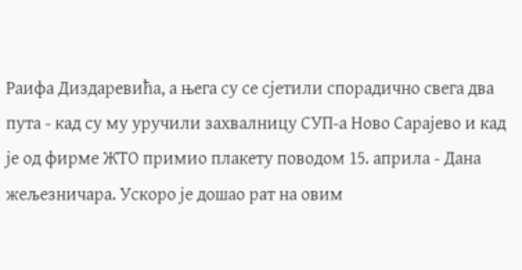Раифа Диздаревића, а њега су се сјетили спорадично свега два пута - кад су му уручили захвалницу СУП-а Ново Сарајево и кад је од фирме ЖТО примио плакету поводом 15. априла - Дана жељезничара. Ускоро је дошао рат на овим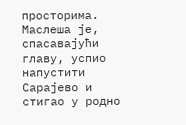просторима. Маслеша је, спасавајући главу, успио напустити Сарајево и стигао у родно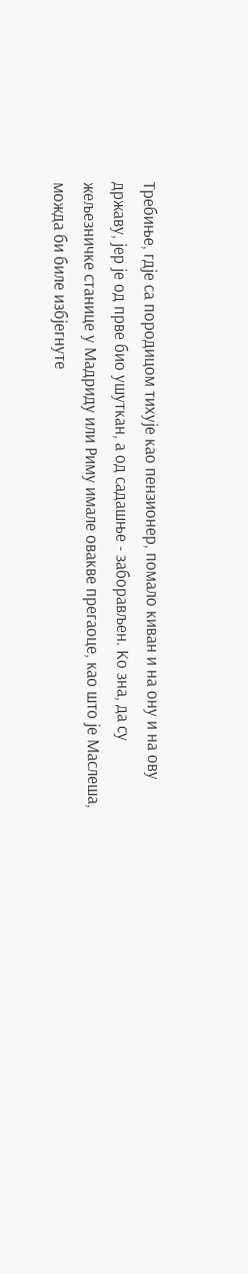Требиње, гдје са породицом тихује као пензионер, помало киван и на ону и на ову државу, јер је од прве био ушуткан, а од садашње - заборављен. Ко зна, да су жељезничке станице у Мадриду или Риму имале овакве прегаоце, као што је Маслеша, можда би биле избјегнуте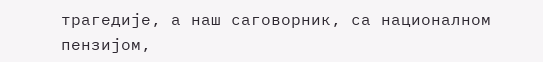трагедије, а наш саговорник, са националном пензијом,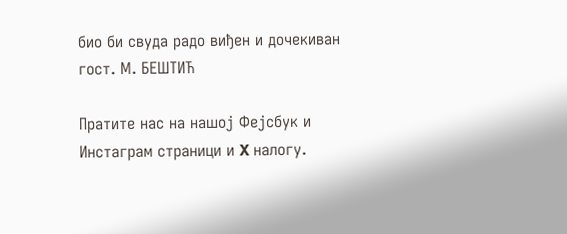био би свуда радо виђен и дочекиван гост. М. БЕШТИЋ

Пратите нас на нашој Фејсбук и Инстаграм страници и X налогу.